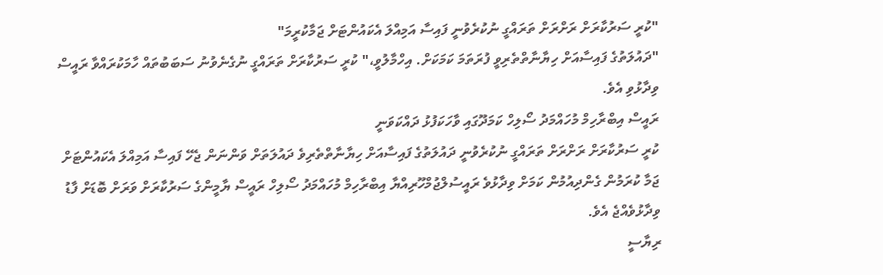"ކުރީ ސަރުކާރަށް ރަށްރަށް ތަރައްގީ ނުކުރެވުނީ ފައިސާ އަމިއްލަ އެކައުންޓަށް ޖަމާކުރީމަ"
"ދައުލަތުގެ ފައިސާއަށް ހިޔާނާތްތެރިވީ ފުރަތަމަ ކަމަކަށް. އިހްމާލުވީ،" ކުރީ ސަރުކާރަށް ތަރައްގީ ނުގެނެވުނު ސަބަބުތައް ހާމަކުރައްވާ ރައީސް ވިދާޅުވި އެވެ.
ރައީސް އިބްރާހިމް މުހައްމަދު ސޯލިހް ކަމަދޫގައި ވާހަކަފުޅު ދައްކަވަނީ
ކުރީ ސަރުކާރަށް ރަށްރަށް ތަރައްގީ ނުކުރެވުނީ ދައުލަތުގެ ފައިސާއަށް ހިޔާނާތްތެރިވެ ދައުލަތަށް ވަންނަން ޖެހޭ ފައިސާ އަމިއްލަ އެކައުންޓަށް ޖަމާ ކުރަމުން ގެންދިއުމުން ކަމަށް ވިދާޅުވެ ރައީސުލްޖުމްހޫރިއްޔާ އިބްރާހިމް މުހައްމަދު ސޯލިހް ރައީސް ޔާމީންގެ ސަރުކާރަށް ވަރަށް ބޮޑަށް ފާޑު ވިދާޅުވެއްޖެ އެވެ.
ރިޔާސީ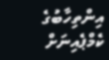އިންތިހާބުގެ ކެމްޕެއިނަށް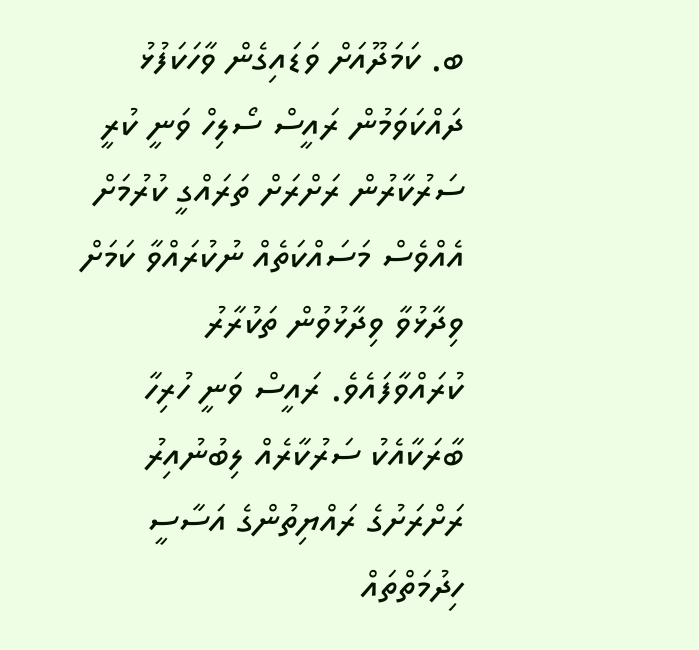ބ. ކަމަދޫއަށް ވަޑައިގެން ވާހަކަފުޅު ދައްކަވަމުން ރައީސް ސޯލިހް ވަނީ ކުރީ ސަރުކާރުން ރަށްރަށް ތަރައްގީ ކުރުމަށް އެއްވެސް މަސައްކަތެއް ނުކުރައްވާ ކަމަށް ވިދާޅުވާ ވިދާޅުވުން ތަކުރާރު ކުރައްވާފައެވެ. ރައީސް ވަނީ ހުރިހާ ބާރަކާއެކު ސަރުކާރެއް ލިބުނުއިރު ރަށްރަށުގެ ރައްޔިތުންގެ އަސާސީ ހިދުމަތްތައް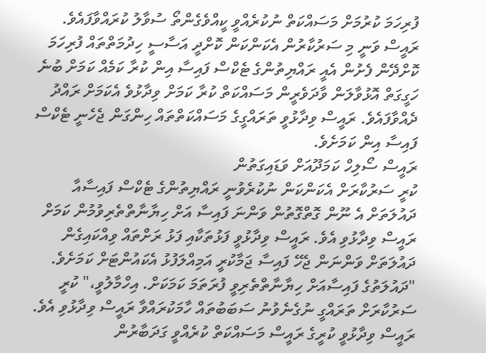ފުރިހަމަ ކުރުމަށް މަސައްކަތް ނުކުރެއްވީ ކީއްވެގެންތޯ ސުވާލު ކުރައްވާފައެވެ.
ރައީސް ވަނީ މި ސަރުކާރުން އެކަންކަން ކޮށްދީ އަސާސީ ހިދުމަތްތައް ފުރިހަމަ ކޮށްދޭން ފެށުން އެއީ ރައްޔިތުންގެ ޓެކްސް ފައިސާ އިން ކުރާ ކަމެއް ކަމަށް ބުނެ ހަގީގަތް އޮޅުވާލަން ވާދަވެރީން މަސައްކަތް ކުރާ ކަމަށް ވިދާޅުވެ އެކަމަށް ރައްދު ދެއްވާފައެވެ. ރައީސް ވިދާޅުވީ ތަރައްގީގެ މަސައްކަތްތައް ހިންގަން ޖެހެނީ ޓެކްސް ފައިސާ އިން ކަމަށެވެ.
ރައީސް ސޯލިހް ކަމަދޫއަށް ވަޑައިގަތުން
ކުރީ ސަރުކާރަށް އެކަންކަން ނުކުރެވުނީ ރައްޔިތުންގެ ޓެކްސް ފައިސާއާ ދައުލަތަށް އެ ނޫން ގޮތްގޮތުން ވަންނަ ފައިސާ އަށް ހިޔާނާތްތެރިވުމުން ކަމަށް ރައީސް ވިދާޅުވި އެވެ. ރައީސް ވިދާޅުވީ ފަޅުތަކާއި ފަޅު ރަށްތައް ވިއްކައިގެން ދައުލަތަށް ވަންނަން ޖެހޭ ފައިސާ ޖަމާކުރީ އަމިއްލަފުޅު އެކައުންޓަށް ކަމަށެވެ.
"ދައުލަތުގެ ފައިސާއަށް ހިޔާނާތްތެރިވީ ފުރަތަމަ ކަމަކަށް. އިހްމާލުވީ،" ކުރީ ސަރުކާރަށް ތަރައްގީ ނުގެނެވުނު ސަބަބުތައް ހާމަކުރައްވާ ރައީސް ވިދާޅުވި އެވެ.
ރައީސް ވިދާޅުވީ ކުރީގެ ރައީސް މަސައްކަތް ކުރެއްވީ ގަދަބާރުން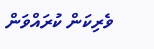ވެރިކަން ކުރައްވަން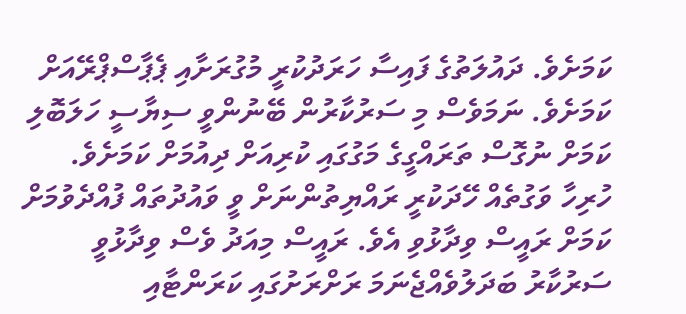ކަމަށެވެ. ދައުލަތުގެ ފައިސާ ހަރަދުކުރީ މުގުރަށާއި ޕެޕާސްޕްރޭއަށް ކަމަށެވެ. ނަމަވެސް މި ސަރުކާރުން ބޭނުންވީ ސިޔާސީ ހަލަބޮލި ކަމަށް ނުގޮސް ތަރައްގީގެ މަގުގައި ކުރިއަށް ދިއުމަށް ކަމަށެވެ.
ހުރިހާ ވަގުތެއް ހޭދަކުރީ ރައްޔިތުންނަށް ވީ ވައުދުތައް ފުއްދެވުމަށް ކަމަށް ރައީސް ވިދާޅުވި އެވެ. ރައީސް މިއަދު ވެސް ވިދާޅުވީ ސަރުކާރު ބަދަލުވެއްޖެނަމަ ރަށްރަށުގައި ކަރަންޓާއި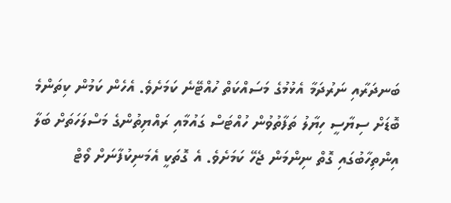ބަނދަރާއި ނަރުދަމާ އެޅުމުގެ މަސައްކަތް ހުއްޓޭނެ ކަމަށެވެ. އެހެން ކަމުން ކިތަންމެ ބޮޑަށް ސިޔާސީ ހިޔާލު ތަފާތުވުން ހުއްޓަސް ގައުމާއި ރައްޔިތުންގެ މަސްލަހަތަށް ބަލާ އިންތިހާބުގައި ގޮތް ނިންމަން ޖެހޭ ކަމަށެވެ. އެ ގޮތަކީ އެމަނިކުފާނަށް ވޯޓް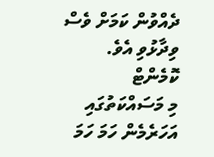ދެއްވުން ކަމަށް ވެސް ވިދާޅުވި އެވެ.
ކޮމެންޓް
މި މަސައްކަތުގައި އަހަރެމެން ހަމަ ހަމަ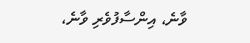ވާނެ، އިންސާފުވެރި ވާނެ،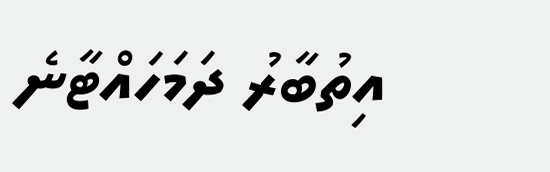އިތުބާރު ދަމަހައްޓާނެ